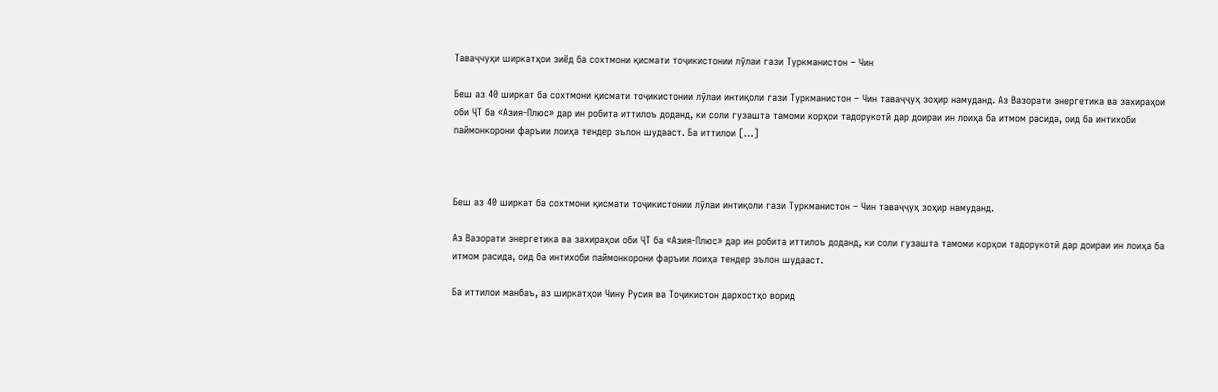Таваҷчуҳи ширкатҳои зиёд ба сохтмони қисмати тоҷикистонии лӯлаи гази Туркманистон – Чин

Беш аз 40 ширкат ба сохтмони қисмати тоҷикистонии лӯлаи интиқоли гази Туркманистон – Чин таваҷҷуҳ зоҳир намуданд. Аз Вазорати энергетика ва захираҳои оби ҶТ ба «Азия-Плюс» дар ин робита иттилоъ доданд, ки соли гузашта тамоми корҳои тадорукотӣ дар доираи ин лоиҳа ба итмом расида, оид ба интихоби паймонкорони фаръии лоиҳа тендер эълон шудааст. Ба иттилои […]



Беш аз 40 ширкат ба сохтмони қисмати тоҷикистонии лӯлаи интиқоли гази Туркманистон – Чин таваҷҷуҳ зоҳир намуданд.

Аз Вазорати энергетика ва захираҳои оби ҶТ ба «Азия-Плюс» дар ин робита иттилоъ доданд, ки соли гузашта тамоми корҳои тадорукотӣ дар доираи ин лоиҳа ба итмом расида, оид ба интихоби паймонкорони фаръии лоиҳа тендер эълон шудааст.

Ба иттилои манбаъ, аз ширкатҳои Чину Русия ва Тоҷикистон дархостҳо ворид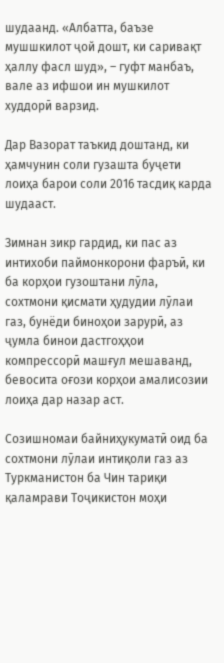шудаанд. «Албатта, баъзе мушшкилот ҷой дошт, ки саривақт ҳаллу фасл шуд», – гуфт манбаъ, вале аз ифшои ин мушкилот худдорӣ варзид.

Дар Вазорат таъкид доштанд, ки ҳамчунин соли гузашта буҷети лоиҳа барои соли 2016 тасдиқ карда шудааст.

Зимнан зикр гардид, ки пас аз интихоби паймонкорони фаръӣ, ки ба корҳои гузоштани лӯла, сохтмони қисмати ҳудудии лӯлаи газ, бунёди биноҳои зарурӣ, аз ҷумла бинои дастгоҳҳои компрессорӣ машғул мешаванд, бевосита оғози корҳои амалисозии лоиҳа дар назар аст.

Созишномаи байниҳукуматӣ оид ба сохтмони лӯлаи интиқоли газ аз Туркманистон ба Чин тариқи қаламрави Тоҷикистон моҳи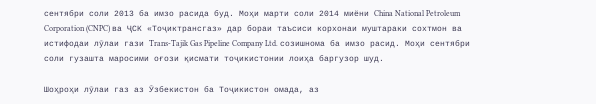сентябри соли 2013 ба имзо расида буд. Моҳи марти соли 2014 миёни China National Petroleum Corporation (CNPC) ва ҶСК «Тоҷиктрансгаз» дар бораи таъсиси корхонаи муштараки сохтмон ва истифодаи лӯлаи гази Trans-Tajik Gas Pipeline Company Ltd. созишнома ба имзо расид. Моҳи сентябри соли гузашта маросими оғози қисмати тоҷикистонии лоиҳа баргузор шуд.

Шоҳроҳи лӯлаи газ аз Ӯзбекистон ба Тоҷикистон омада, аз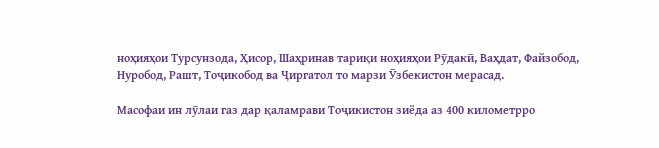ноҳияҳои Турсунзода, Ҳисор, Шаҳринав тариқи ноҳияҳои Рӯдакӣ, Ваҳдат, Файзобод, Нуробод, Рашт, Тоҷикобод ва Ҷиргатол то марзи Ӯзбекистон мерасад.

Масофаи ин лӯлаи газ дар қаламрави Тоҷикистон зиёда аз 400 километрро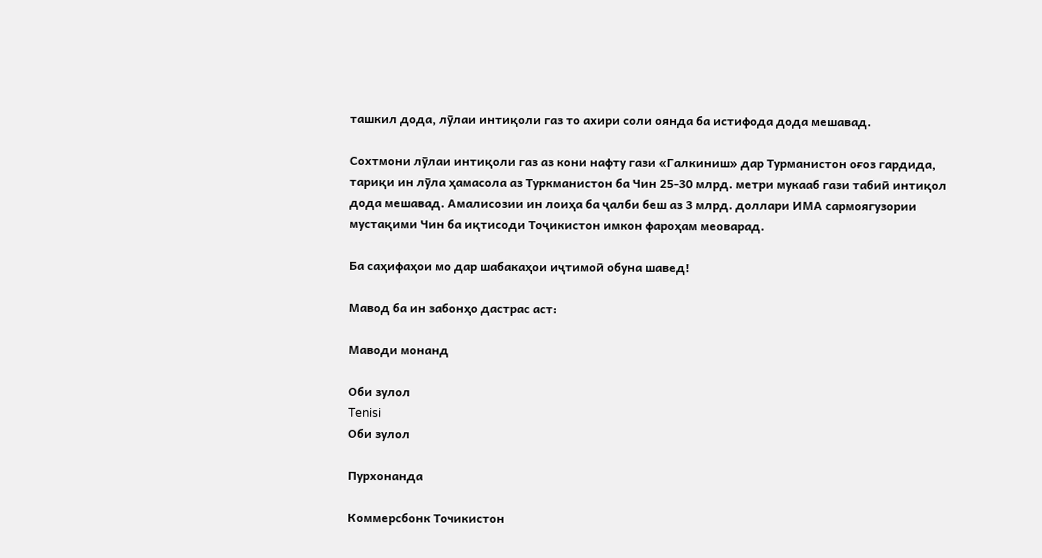ташкил дода, лӯлаи интиқоли газ то ахири соли оянда ба истифода дода мешавад.

Сохтмони лӯлаи интиқоли газ аз кони нафту гази «Галкиниш» дар Турманистон оғоз гардида, тариқи ин лӯла ҳамасола аз Туркманистон ба Чин 25-30 млрд. метри мукааб гази табиӣ интиқол дода мешавад. Амалисозии ин лоиҳа ба ҷалби беш аз 3 млрд. доллари ИМА сармоягузории мустақими Чин ба иқтисоди Тоҷикистон имкон фароҳам меоварад.

Ба саҳифаҳои мо дар шабакаҳои иҷтимоӣ обуна шавед!

Мавод ба ин забонҳо дастрас аст:

Маводи монанд

Оби зулол
Tenisi
Оби зулол

Пурхонанда

Коммерсбонк Точикистон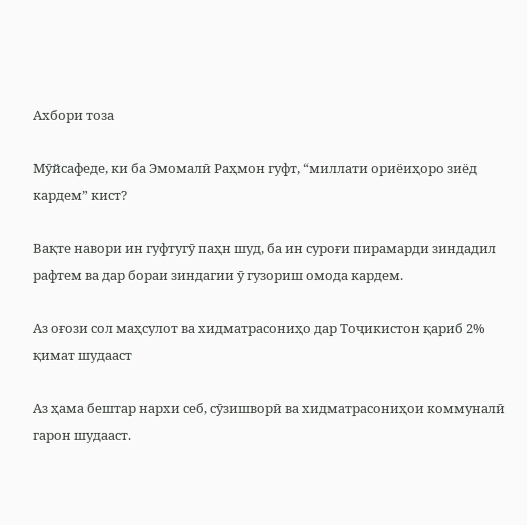Ахбори тоза

Мӯйсафеде, ки ба Эмомалӣ Раҳмон гуфт, “миллати ориёиҳоро зиёд кардем” кист?

Вақте навори ин гуфтугӯ паҳн шуд, ба ин суроғи пирамарди зиндадил рафтем ва дар бораи зиндагии ӯ гузориш омода кардем.

Аз оғози сол маҳсулот ва хидматрасониҳо дар Тоҷикистон қариб 2% қимат шудааст

Аз ҳама бештар нархи себ, сӯзишворӣ ва хидматрасониҳои коммуналӣ гарон шудааст.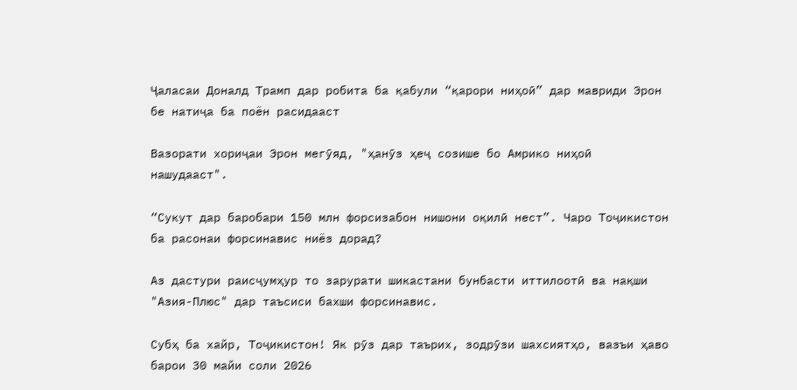Ҷаласаи Доналд Трамп дар робита ба қабули “қарори ниҳоӣ” дар мавриди Эрон бе натиҷа ба поён расидааст

Вазорати хориҷаи Эрон мегӯяд, "ҳанӯз ҳеҷ созише бо Амрико ниҳоӣ нашудааст".

“Сукут дар баробари 150 млн форсизабон нишони оқилӣ нест”. Чаро Тоҷикистон ба расонаи форсинавис ниёз дорад?

Аз дастури раисҷумҳур то зарурати шикастани бунбасти иттилоотӣ ва нақши "Азия-Плюс" дар таъсиси бахши форсинавис.

Субҳ ба хайр, Тоҷикистон! Як рӯз дар таърих, зодрӯзи шахсиятҳо, вазъи ҳаво барои 30 майи соли 2026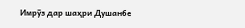Имрӯз дар шаҳри Душанбе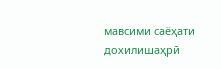мавсими саёҳати дохилишаҳрӣ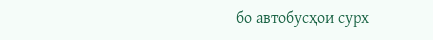бо автобусҳои сурх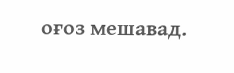оғоз мешавад.